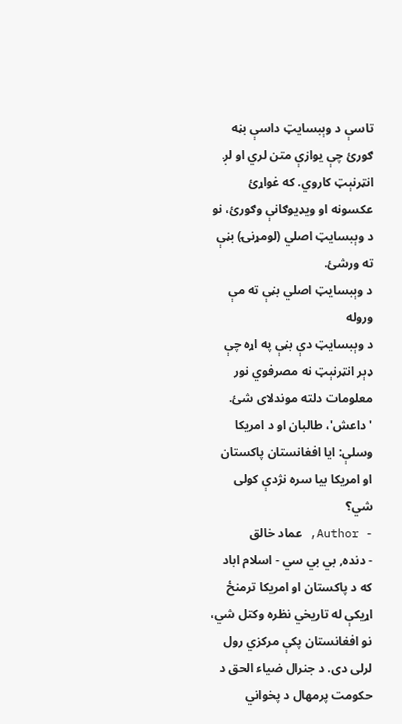تاسې د وېبسایټ داسې بڼه ګورئ چې یوازې متن لري او لږ انټرنېټ کاروي. که غواړئ عکسونه او ویډیوګانې وګورئ، نو د وېبسایټ اصلي (لومړنۍ) بڼې ته ورشئ.
د وېبسایټ اصلي بڼې ته مې وروله
د وېبسایټ دې بڼې په اړه چې ډېر انټرنېټ نه مصرفوي نور معلومات دلته موندلای شئ.
'داعش'، طالبان او د امریکا وسلې: ایا افغانستان پاکستان او امریکا بیا سره نژدې کولی شي؟
- Author, عماد خالق
- دنده, بي بي سي - اسلام اباد
که د پاکستان او امریکا ترمنځ اړیکې له تاریخي نظره وکتل شي، نو افغانستان پکې مرکزي رول لرلی دی. د جنرال ضیاء الحق د حکومت پرمهال د پخواني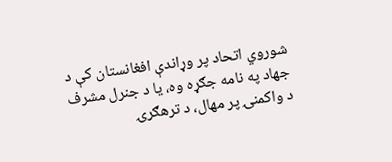شوروي اتحاد پر وړاندې افغانستان کې د جهاد په نامه جګړه وه، یا د جنرل مشرف د واکمنۍ پر مهال، د ترهګرۍ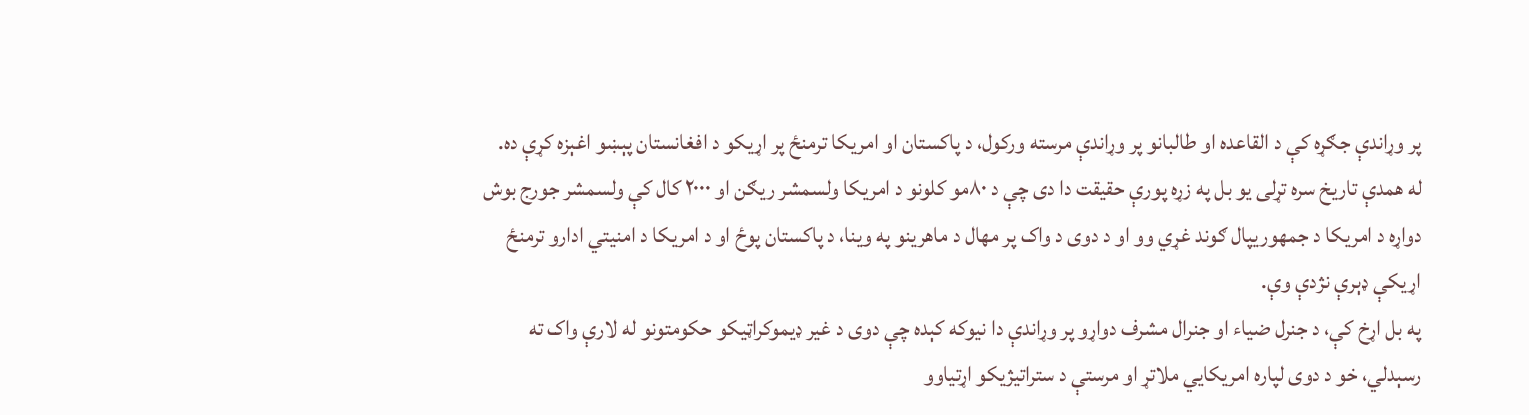پر وړاندې جګړه کې د القاعده او طالبانو پر وړاندې مرسته ورکول، د پاکستان او امریکا ترمنځ پر اړیکو د افغانستان پېښو اغېزه کړې ده.
له همدې تاریخ سره تړلی یو بل په زړه پورې حقیقت دا دی چې د ۸۰مو کلونو د امریکا ولسمشر ریګن او ۲۰۰۰ کال کې ولسمشر جورج بوش دواړه د امریکا د جمهوريپال ګوند غړي وو او د دوی د واک پر مهال د ماهرینو په وینا، د پاکستان پوځ او د امریکا د امنیتي ادارو ترمنځ اړیکې ډېرې نژدې وې.
په بل اړخ کې، د جنرل ضیاء او جنرال مشرف دواړو پر وړاندې دا نیوکه کېده چې دوی د غیر ډیموکراټیکو حکومتونو له لارې واک ته رسېدلي، خو د دوی لپاره امریکايي ملاتړ او مرستې د ستراتیژیکو اړتیاوو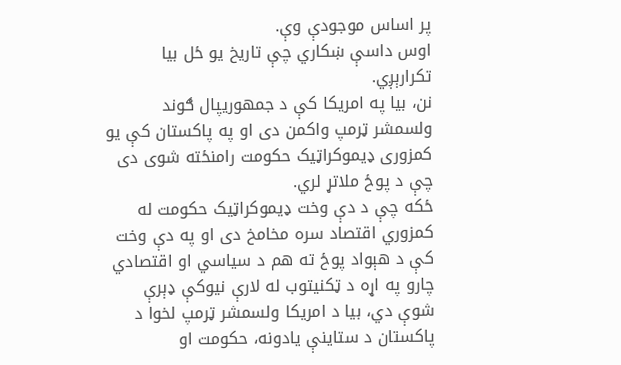پر اساس موجودې وې.
اوس داسې ښکاري چې تاریخ یو ځل بیا تکرارېږي.
نن، بیا په امریکا کې د جمهوريپال ګوند ولسمشر ټرمپ واکمن دی او په پاکستان کې یو کمزوری ډیموکراټیک حکومت رامنځته شوی دی چې د پوځ ملاتړ لري.
ځکه چې د دې وخت ډیموکراټیک حکومت له کمزوري اقتصاد سره مخامخ دی او په دې وخت کې د هېواد پوځ ته هم د سیاسي او اقتصادي چارو په اړه د ټکنيتوب له لارې نیوکې ډېرې شوې دي، بیا د امریکا ولسمشر ټرمپ لخوا د پاکستان د ستاینې یادونه، حکومت او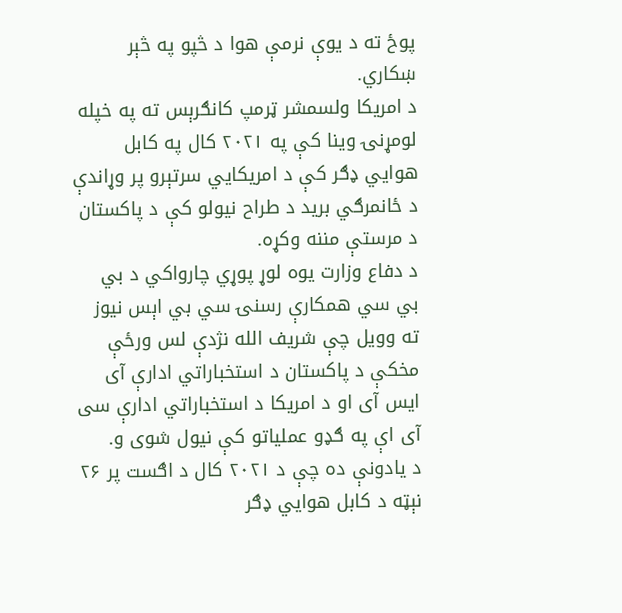پوځ ته د یوې نرمې هوا د څپو په څېر ښکاري.
د امریکا ولسمشر ټرمپ کانګرېس ته په خپله لومړنۍ وینا کې په ۲۰۲۱ کال په کابل هوایي ډګر کې د امریکايي سرتېرو پر وړاندې د ځانمرګي برید د طراح نیولو کې د پاکستان د مرستې مننه وکړه.
د دفاع وزارت یوه لوړ پوړي چارواکي د بي بي سي همکارې رسنۍ سي بي اېس نیوز ته وویل چې شریف الله نژدې لس ورځې مخکې د پاکستان د استخباراتي ادارې آی ایس آی او د امریکا د استخباراتي ادارې سی آی اې په ګډو عملیاتو کې نیول شوی و.
د یادونې ده چې د ۲۰۲۱ کال د اګست پر ۲۶ نېټه د کابل هوایي ډګر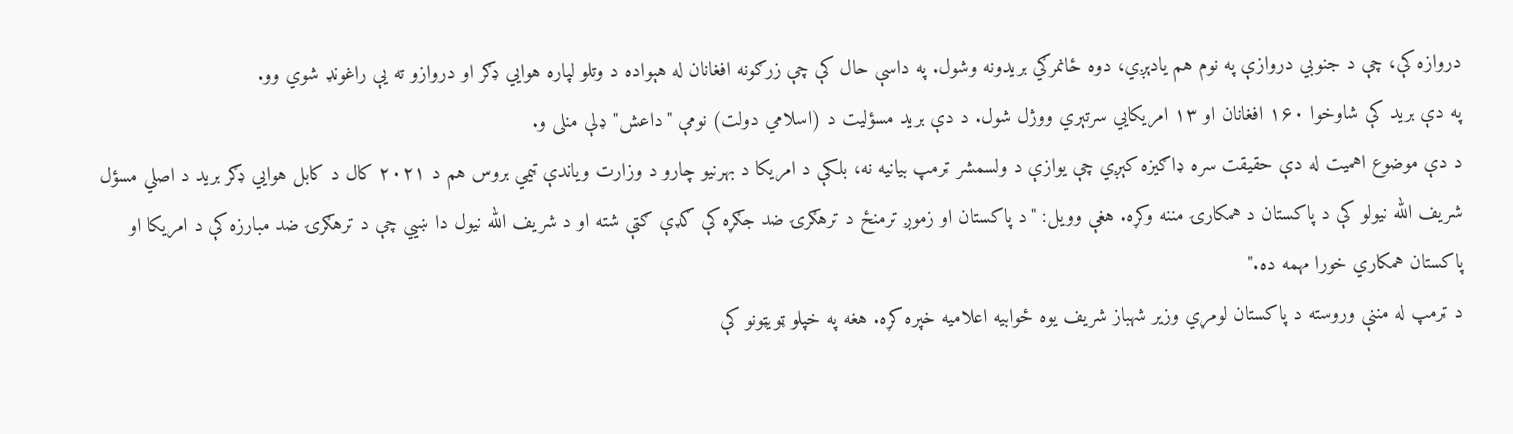دروازه کې، چې د جنوبي دروازې په نوم هم یادېږي، دوه ځانمرګي بریدونه وشول. په داسې حال کې چې زرګونه افغانان له هېواده د وتلو لپاره هوايي ډګر او دروازو ته یې راغونډ شوي وو.
په دې برید کې شاوخوا ۱۶۰ افغانان او ۱۳ امریکايي سرتېري ووژل شول. د دې برید مسؤلیت د (اسلامي دولت) نومې "داعش" ډلې منلی و.
د دې موضوع اهمیت له دې حقیقت سره ډاګیزه کېږي چې یوازې د ولسمشر ټرمپ بیانیه نه، بلکې د امریکا د بهرنیو چارو د وزارت ویاندې ټیمي بروس هم د ۲۰۲۱ کال د کابل هوایي ډګر برید د اصلي مسؤل شریف الله نیولو کې د پاکستان د همکارۍ مننه وکړه. هغې وویل: "د پاکستان او زموږ ترمنځ د ترهګرۍ ضد جګړه کې ګډې ګټې شته او د شریف الله نیول دا ښيي چې د ترهګرۍ ضد مبارزه کې د امریکا او پاکستان همکاري خورا مهمه ده."
د ټرمپ له مننې وروسته د پاکستان لومړي وزیر شهباز شریف یوه ځوابیه اعلامیه خپره کړه. هغه په خپلو ټویټونو کې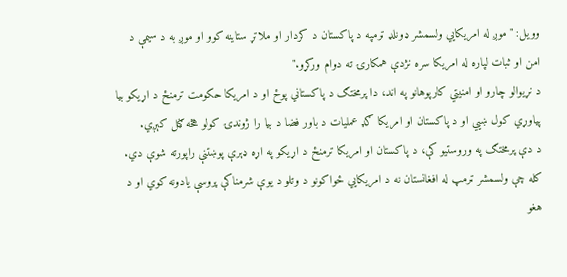وویل: "موږ له امریکایي ولسمشر ډونلډ ټرمپه د پاکستان د کردار او ملاتړ ستاینه کوو او موږ به د سیمې د امن او ثبات لپاره له امریکا سره نژدې همکارۍ ته دوام ورکړو."
د نړیوالو چارو او امنیتي کارپوهانو په اند، دا پرمختګ د پاکستاني پوځ او د امریکا حکومت ترمنځ د اړیکو بیا پیاوړي کول ښیي او د پاکستان او امریکا ګډ عملیات د باور فضا د بیا را ژوندۍ کولو هڅه ګڼل کېږي.
د دې پرمختګ په وروستیو کې، د پاکستان او امریکا ترمنځ د اړیکو په اړه ډېرې پوښتنې راپورته شوې دي. کله چې ولسمشر ټرمپ له افغانستان نه د امریکایي ځواکونو د وتلو د یوې شرمناکې پروسې یادونه کوي او د هغو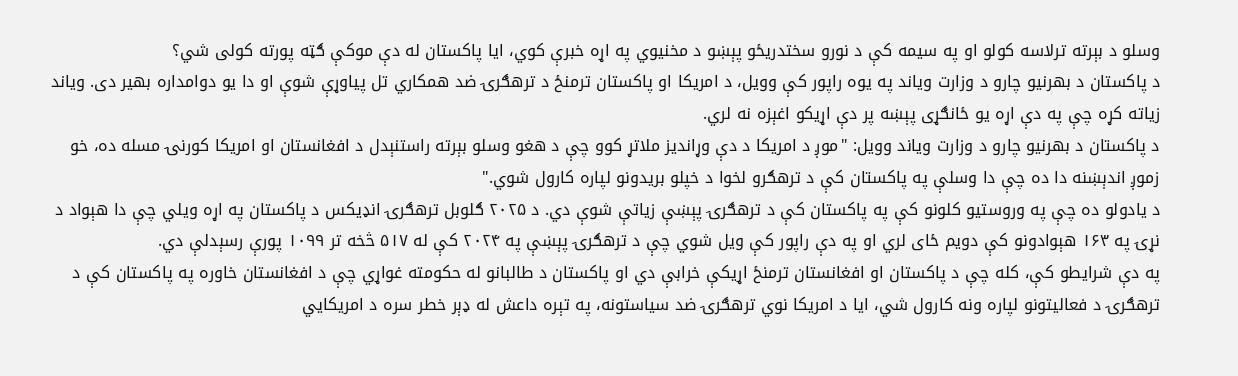وسلو د بېرته ترلاسه کولو او په سیمه کې د نورو سختدریځو پېښو د مخنیوي په اړه خبرې کوي، ایا پاکستان له دې موکې ګټه پورته کولی شي؟
د پاکستان د بهرنیو چارو د وزارت ویاند په یوه راپور کې وویل، د امریکا او پاکستان ترمنځ د ترهګرۍ ضد همکاري تل پیاوړې شوې او دا یو دوامداره بهیر دی. ویاند زیاته کړه چې په دې اړه یو ځانګړی پېښه پر دې اړیکو اغېزه نه لري.
د پاکستان د بهرنیو چارو د وزارت ویاند وویل: "موږ د امریکا د دې وړاندیز ملاتړ کوو چې د هغو وسلو بېرته راستنېدل د افغانستان او امریکا کورنۍ مسله ده، خو زموږ اندېښنه دا ده چې دا وسلې په پاکستان کې د ترهګرو لخوا د خپلو بریدونو لپاره کارول شوي."
د یادولو ده چې په وروستیو کلونو کې په پاکستان کې د ترهګرۍ پېښې زیاتې شوې دي. د ۲۰۲۵ ګلوبل ترهګرۍ انډیکس د پاکستان په اړه ویلي چې دا هېواد د نړۍ په ۱۶۳ هېوادونو کې دویم ځای لري او په دې راپور کې ویل شوي چې د ترهګرۍ پېښې په ۲۰۲۴ کې له ۵۱۷ څخه تر ۱۰۹۹ پورې رسېدلې دي.
په دې شرایطو کې، کله چې د پاکستان او افغانستان ترمنځ اړیکې خرابې دي او پاکستان د طالبانو له حکومته غواړي چې د افغانستان خاوره په پاکستان کې د ترهګرۍ د فعالیتونو لپاره ونه کارول شي، ایا د امریکا نوي ترهګرۍ ضد سیاستونه، په تېره داعش له ډېر خطر سره د امریکایي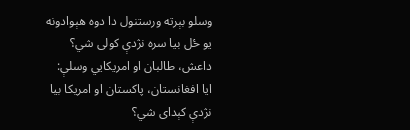وسلو بېرته ورستنول دا دوه هېوادونه یو ځل بیا سره نژدې کولی شي؟
داعش، طالبان او امریکایي وسلې: ایا افغانستان، پاکستان او امریکا بیا نژدې کېدای شي؟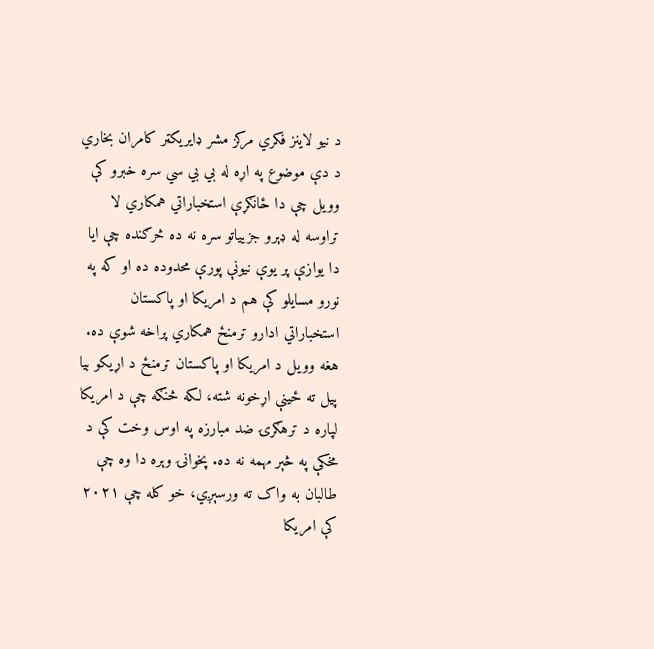د نیو لاینز فکري مرکز مشر ډایریکټر کامران بخاري د دې موضوع په اړه له بي بي سي سره خبرو کې وویل چې دا ځانګړې استخباراتي همکاري لا تراوسه له ډېرو جزییاتو سره نه ده څرګنده چې ایا دا یوازې پر یوې نیونې پورې محدوده ده او که په نورو مسایلو کې هم د امریکا او پاکستان استخباراتي ادارو ترمنځ همکاري پراخه شوې ده.
هغه وویل د امریکا او پاکستان ترمنځ د اړیکو بیا پیل ته ځینې اړخونه شته، لکه څنګه چې د امریکا لپاره د ترهګرۍ ضد مبارزه په اوس وخت کې د مخکې په څېر مهمه نه ده. پخوانۍ وېره دا وه چې طالبان به واک ته ورسېږي، خو کله چې ۲۰۲۱ کې امریکا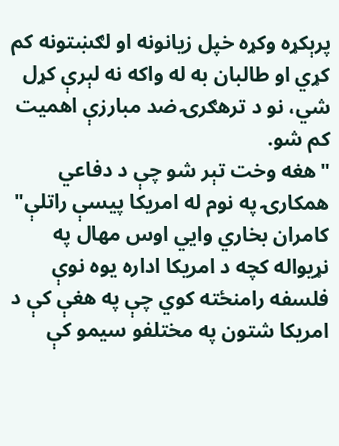پرېکړه وکړه خپل زیانونه او لګښتونه کم کړي او طالبان به له واکه نه لېرې کړل شي، نو د ترهګرۍ ضد مبارزې اهمیت کم شو.
"هغه وخت تېر شو چې د دفاعي همکارۍ په نوم له امریکا پیسې راتلې"
کامران بخاري وايي اوس مهال په نړیواله کچه د امریکا اداره یوه نوې فلسفه رامنځته کوي چې په هغې کې د امریکا شتون په مختلفو سیمو کې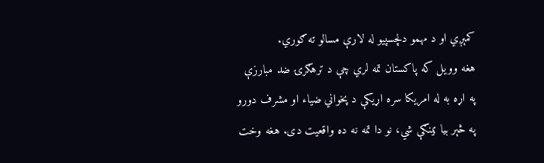کمېږي او د مهمو دلچسپیو له لارې مسالو ته ګوري.
هغه وویل که پاکستان تمه لري چې د ترهګرۍ ضد مبارزې په اړه به له امریکا سره اړیکې د پخواني ضیاء او مشرف دورو په څېر بیا ټینګې شي، نو دا تمه نه ده واقعیت دی. هغه وخت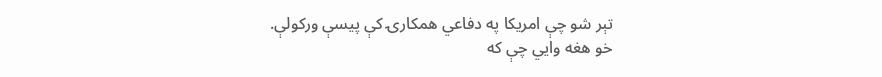تېر شو چې امریکا په دفاعي همکارۍ کې پیسې ورکولې.
خو هغه وايي چې که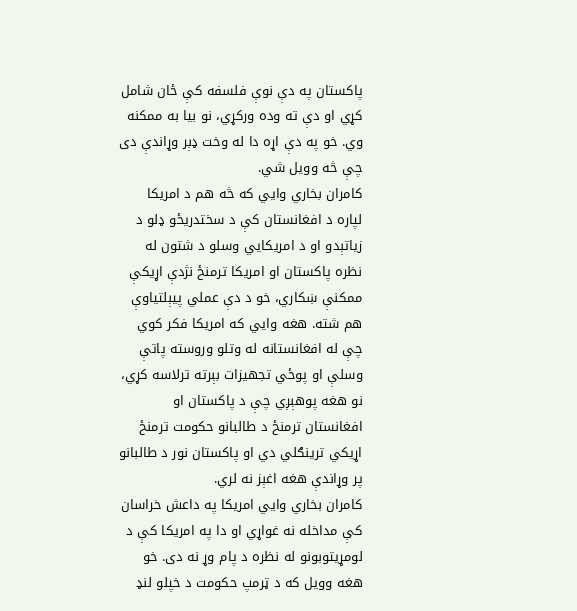پاکستان په دې نوې فلسفه کې ځان شامل کړي او دې ته وده ورکړي، نو بیا به ممکنه وي. خو په دې اړه دا له وخت ډېر وړاندې دی چې څه وویل شي.
کامران بخاري وایي که څه هم د امریکا لپاره د افغانستان کې د سختدریځو ډلو د زیاتېدو او د امریکایي وسلو د شتون له نظره پاکستان او امریکا ترمنځ نژدې اړیکې ممکنې ښکاري، خو د دې عملي پیېلتیاوې هم شته. هغه وايي که امریکا فکر کوي چې له افغانستانه له وتلو وروسته پاتې وسلې او پوځي تجهیزات بېرته ترلاسه کړي، نو هغه پوهېږي چې د پاکستان او افغانستان ترمنځ د طالبانو حکومت ترمنځ اړیکي ترینګلي دي او پاکستان نور د طالبانو پر وړاندې هغه اغېز نه لري.
کامران بخاري وایي امریکا په داعش خراسان کې مداخله نه غواړي او دا په امریکا کې د لومړیتوبونو له نظره د پام وړ نه دی. خو هغه وویل که د ټرمپ حکومت د خپلو لنډ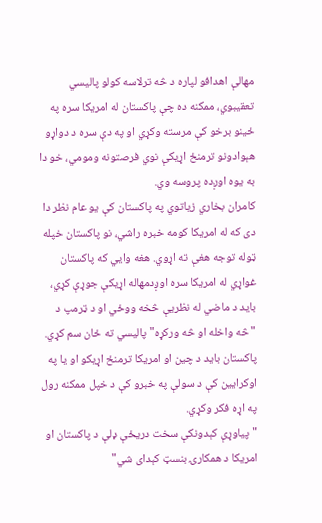مهالې اهدافو لپاره د څه ترلاسه کولو پالیسي تعقیبوي، ممکنه ده چې پاکستان له امریکا سره په ځینو برخو کې مرسته وکړي او په دې سره د دواړو هېوادونو ترمنځ اړیکې نوي فرصتونه ومومي، خو دا به یوه اوږده پروسه وي.
کامران بخاري زیاتوي په پاکستان کې یو عام نظر دا دی که له امریکا کومه خبره راشي، نو پاکستان خپله ټوله توجه هغې ته اړوي. هغه وايي که پاکستان غواړي له امریکا سره اوږدمهاله اړیکې جوړې کړي، باید د ماضي له نظریې څخه ووځي او د ټرمپ د "څه واخله او څه ورکړه" پالیسي ته ځان سم کړي. پاکستان باید د چین او امریکا ترمنځ اړیکو او یا په اوکرایین کې د سولې په خبرو کې د خپل ممکنه رول په اړه فکر وکړي.
"پیاوړې کېدونکې سخت دریځې ډلې د پاکستان او امریکا د همکارۍ بنسټ کېدای شي"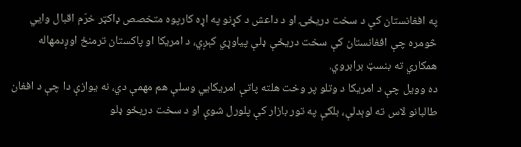په افغانستان کې د سخت دریځۍ او د داعش د کړنو په اړه کارپوه متخصص ډاکټر خرّم اقبال وایي څومره چې افغانستان کې سخت دریځې ډلې پیاوړي کېږي، د امریکا او پاکستان ترمنځ اوږدمهاله همکاري ته بنسټ برابروي.
ده وویل چې د امریکا د وتلو پر وخت هلته پاتې امریکایي وسلې هم مهمې دي، نه یوازې دا چې د افغان طالبانو لاس ته لوېدلې، بلکې په تور بازار کې پلورل شوې او د سخت دریځو ډلو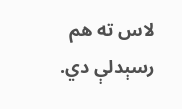لاس ته هم رسېدلې دي.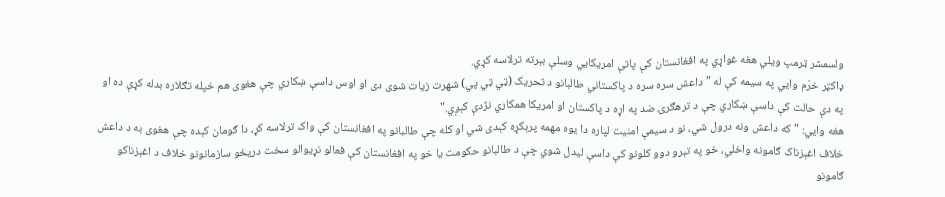ولسمشر ټرمپ ویلي هغه غواړي په افغانستان کې پاتې امریکايي وسلې بېرته ترلاسه کړي.
ډاکټر خرّم وایي په سیمه کې له "داعش سره سره د پاکستاني طالبانو د تحریک (ټي ټي پي) شهرت زیات شوی دی او اوس داسې ښکاري چې هغوی هم خپله تګلاره بدله کړې ده او په دې حالت کې داسې ښکاري چې د ترهګرۍ ضد په اړه د پاکستان او امریکا همکاري نژدې کېږي."
هغه وایي: "که داعش ونه درول شي، نو د سیمې امنیت لپاره دا یوه مهمه پرېکړه کېدی شي او کله چې طالبانو په افغانستان کې واک ترلاسه کړ، دا ګومان کېده چې هغوی به د داعش خلاف اغېزناک ګامونه واخلي، خو په تېرو دوو کلونو کې داسې لیدل شوي چې د طالبانو حکومت یا خو په افغانستان کې فعالو نړیوالو سخت دریځو سازمانونو خلاف د اغېزناکو ګامونو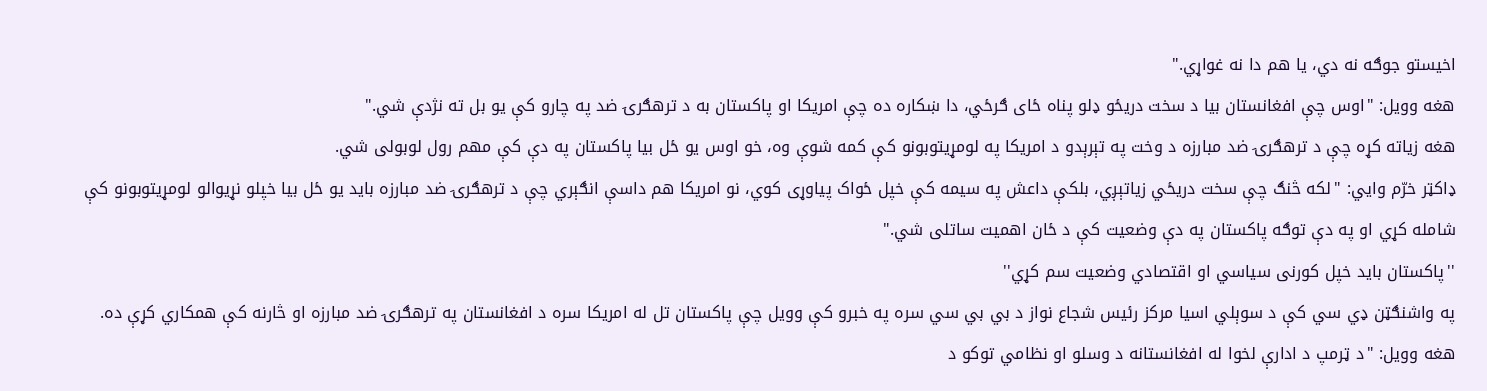اخیستو جوګه نه دي، یا هم دا نه غواړي."
هغه وویل: "اوس چې افغانستان بیا د سخت دریځو ډلو پناه ځای ګرځي، دا ښکاره ده چې امریکا او پاکستان به د ترهګرۍ ضد په چارو کې یو بل ته نژدې شي."
هغه زیاته کړه چې د ترهګرۍ ضد مبارزه د وخت په تېرېدو د امریکا په لومړیتوبونو کې کمه شوې وه، خو اوس یو ځل بیا پاکستان په دې کې مهم رول لوبولی شي.
ډاکټر خرّم وایي: "لکه څنګ چې سخت دریځي زیاتېږي، بلکې داعش په سیمه کې خپل ځواک پیاوړی کوي، نو امریکا هم داسې انګېري چې د ترهګرۍ ضد مبارزه باید یو ځل بیا خپلو نړیوالو لومړیتوبونو کې شامله کړي او په دې توګه پاکستان په دې وضعیت کې د ځان اهمیت ساتلی شي."
''پاکستان باید خپل کورنی سیاسي او اقتصادي وضعیت سم کړي''
په واشنګټن ډي سي کې د سوېلي اسیا مرکز رئیس شجاع نواز د بي بي سي سره په خبرو کې وویل چې پاکستان تل له امریکا سره د افغانستان په ترهګرۍ ضد مبارزه او څارنه کې همکاري کړې ده.
هغه وویل: "د ټرمپ د ادارې لخوا له افغانستانه د وسلو او نظامي توکو د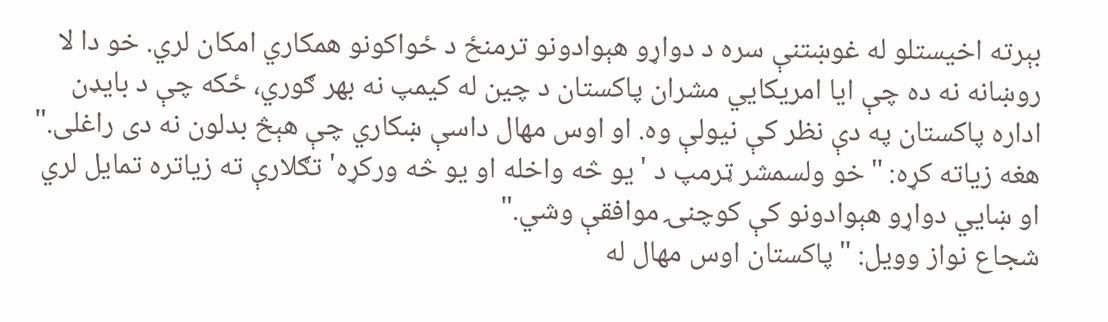بېرته اخیستلو له غوښتنې سره د دواړو هېوادونو ترمنځ د ځواکونو همکاري امکان لري. خو دا لا روښانه نه ده چې ایا امریکایي مشران پاکستان د چین له کيمپ نه بهر ګوري، ځکه چې د بایډن اداره پاکستان په دې نظر کې نیولې وه. او اوس مهال داسې ښکاري چې هېڅ بدلون نه دی راغلی."
هغه زیاته کړه: "خو ولسمشر ټرمپ د 'یو څه واخله او یو څه ورکړه' تګلارې ته زیاتره تمایل لري او ښایي دواړو هېوادونو کې کوچنۍ موافقې وشي."
شجاع نواز وویل: "پاکستان اوس مهال له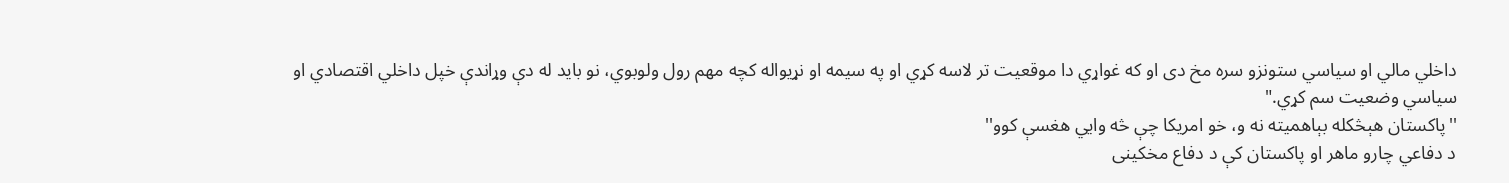داخلي مالي او سیاسي ستونزو سره مخ دی او که غواړي دا موقعیت تر لاسه کړي او په سیمه او نړیواله کچه مهم رول ولوبوي، نو باید له دې وړاندې خپل داخلي اقتصادي او سیاسي وضعیت سم کړي."
''پاکستان هېڅکله بېاهمیته نه و، خو امریکا چې څه وايي هغسې کوو''
د دفاعي چارو ماهر او پاکستان کې د دفاع مخکینی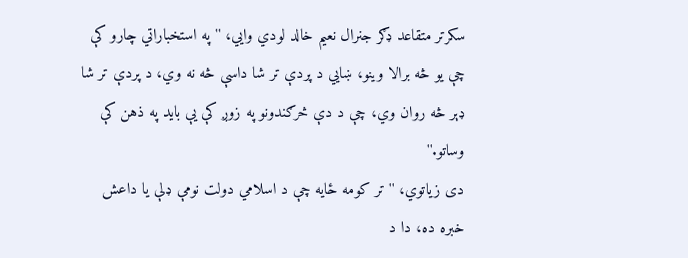سکرتر متقاعد ډګر جنرال نعیم خالد لودي وايي، ''په استخباراتي چارو کې چې یو څه برالا وینو، ښايي د پردې تر شا داسې څه نه وي، د پردې تر شا ډېر څه روان وي، چې د دې څرګندونو په زوږ کې یې باید په ذهن کې وساتو.''
دی زیاتوي، ''تر کومه ځایه چې د اسلامي دولت نومې ډلې یا داعش خبره ده، دا د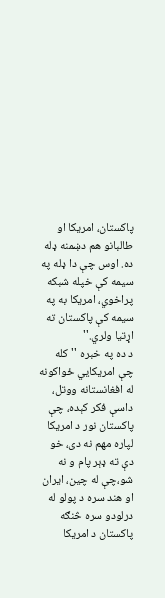پاکستان، امریکا او طالبانو هم دښمنه ډله ده. اوس چې دا ډله په سیمه کې خپله شبکه پراخوي، امریکا به په سیمه کې پاکستان ته اړتیا ولري.''
د ده په خبره ''کله چې امریکايي ځواکونه له افغانستانه ووتل، داسې فکر کېده، چې پاکستان نور د امریکا لپاره مهم نه دی، خو دې ته ډېر پام و نه شو،چې له چین، ایران او هند سره د پولو له درلودو سره څنګه پاکستان د امریکا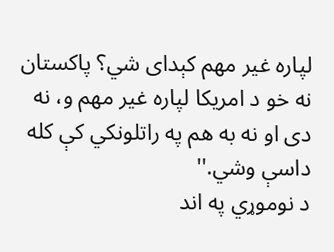لپاره غیر مهم کېدای شي؟ پاکستان نه خو د امریکا لپاره غیر مهم و، نه دی او نه به هم په راتلونکي کې کله داسې وشي.''
د نوموړي په اند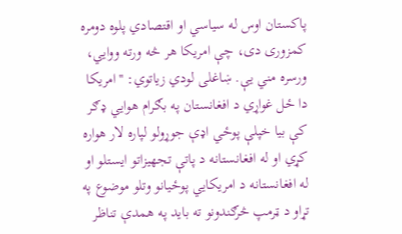پاکستان اوس له سیاسي او اقتصادي پلوه دومره کمزوری دی، چې امریکا هر څه ورته ووايي، ورسره مني یې. ښاغلی لودي زیاتوي: ''امریکا دا ځل غواړي د افغانستان په بګرام هوايي ډګر کې بیا خپلې پوځي اډې جوړولو لپاره لار هواره کړي او له افغانستانه د پاتې تجهیزاتو ایستلو او له افغانستانه د امریکايي پوځیانو وتلو موضوع په تړاو د ټرمپ څرګندونو ته باید په همدې تناظر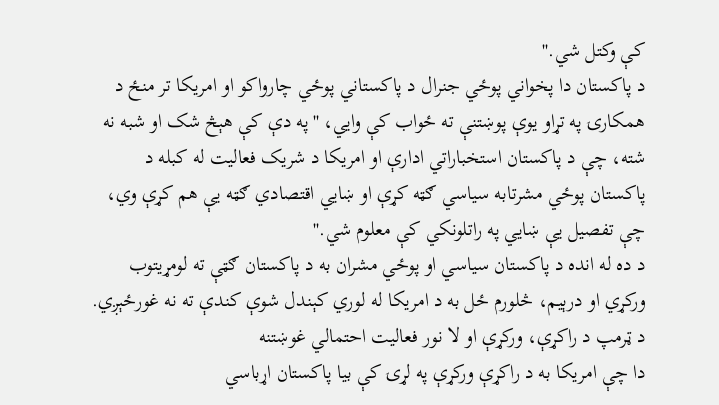کې وکتل شي.''
د پاکستان دا پخواني پوځي جنرال د پاکستاني پوځي چارواکو او امریکا تر منځ د همکارۍ په تړاو یوې پوښتنې ته ځواب کې وايي، ''په دې کې هېڅ شک او شبه نه شته، چې د پاکستان استخباراتي ادارې او امریکا د شریک فعالیت له کبله د پاکستان پوځي مشرتابه سیاسي ګټه کړې او ښايي اقتصادي ګټه یې هم کړې وي، چې تفصیل یې ښايي په راتلونکي کې معلوم شي.''
د ده له انده د پاکستان سیاسي او پوځي مشران به د پاکستان ګټې ته لومړیتوب ورکړي او درېیم، څلورم ځل به د امریکا له لوري کېندل شوې کندې ته نه غورځېږي.
د ټرمپ د راکړې، ورکړې او لا نور فعالیت احتمالي غوښتنه
دا چې امریکا به د راکړې ورکړې په لړۍ کې بیا پاکستان اړباسي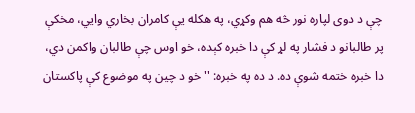چې د دوی لپاره نور څه هم وکړي، په هکله یې کامران بخاري وايي، مخکې پر طالبانو د فشار په لړ کې دا خبره کېده، خو اوس چې طالبان واکمن دي، دا خبره ختمه شوې ده. د ده په خبره: ''خو د چین په موضوع کې پاکستان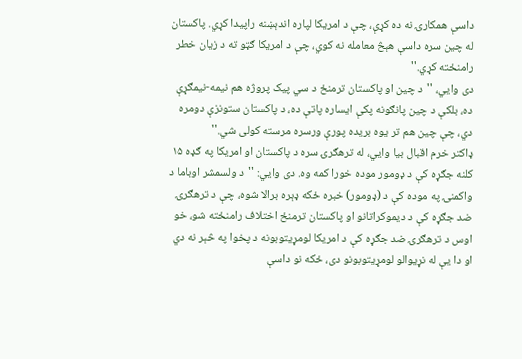داسې همکارۍ نه ده کړې، چې د امریکا لپاره اندېښنه راپیدا کړي. پاکستان له چین سره داسې هېڅ معامله نه کوي، چې د امریکا ګټو ته د زیان خطر رامنځته کړي.''
دی وايي، ''د چین او پاکستان ترمنځ د سي پیک پروژه هم نیمه-نیمګړې ده، بلکې د چین پانګونه پکې ایساره پاتې ده، د پاکستان ستونزې دومره دي، چې چین هم تر یوه بریده پورې ورسره مرسته کولی شي.''
ډاکتر خرم اقبال بیا وايي، له ترهګرۍ سره د پاکستان او امریکا په ګډه ۱۵ کلنه جګړه کې د ډومور موده خورا کمه وه. دی وايي: ''د ولسمشر اوباما د واکمنۍ په موده کې د (ډومور) خبره ځکه ډېره برالا شوه، چې د ترهګرۍ ضد جګړه کې د دیموکراتانو او پاکستان ترمنځ اختلاف رامنځته شو، خو اوس د ترهګرۍ ضد جګړه کې د امریکا لومړیتوبونه د پخوا په څېر نه دي او دا یې له نړیوالو لومړیتوبونو دی، ځکه نو داسې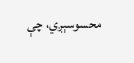محسوسېږي، چې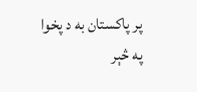پر پاکستان به د پخوا په څېر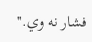فشار نه وي.''